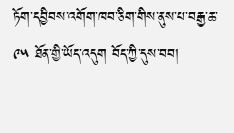ཏོག་དབྱིབས་འགོག་ཁབ་ཅིག་གིས་ནུས་པ་བརྒྱ་ཆ་ ༩༥ ཐོན་གྱི་ཡོད་འདུག བོད་ཀྱི་དུས་བབ།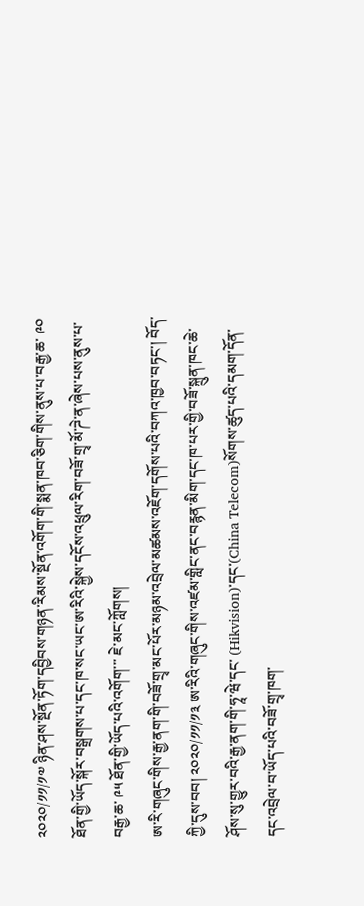༢༠༢༠/༡༡/༡༧ ཉིན་ཤས་སྔོན་ཏོག་དབྱིབས་གཉན་རིམས་སྔོན་འགོག་གི་སྨན་ཁབ་ཅིག་གིས་ནུས་པ་བརྒྱ་ཆ་ ༩༠ ཐོན་གྱི་ཡོད་སྐོར་བསྒྲགས་པ་དང་ཁ་སང་ཡང་ཨ་རིའི་སྐྱེས་དངོས་འཕྲུལ་རིག་བཟོ་གྲྭ་མོ་ཌེ་ན་ཞེས་པས་ནུས་པ་བརྒྱ་ཆ་ ༩༥ ཐོན་གྱི་ཡོད་པའི་འགོག་་་ ཇེ་མང་ཀློགས།
ཨ་རི་གཞུང་གིས་རྒྱ་ནག་གི་བཟོ་གྲྭ་མང་པོར་མཉམ་འབྲེལ་མཚམས་འཇོག་དགོས་པའི་བཀའ་ཁྱབ་བཏང་། བོད་ཀྱི་དུས་བབ། ༢༠༢༠/༡༡/༡༣ ཨ་རིའི་གཞུང་གིས་འཛམ་གླིང་ནང་བརྙན་མིག་དང་ཁ་པར་གྱི་བཟོ་སྐྲུན་ཁང་ཆེ་ཤོས་སུ་གྱུར་བའི་རྒྱ་ནག་གི་ཧཱ་ཝེ་དང་ (Hikvision)་དང་(China Telecom)སོགས་ཚུད་པའི་དམག་དོན་དང་འབྲེལ་བ་ཡོད་པའི་བཟོ་གྲྭ་ཁག་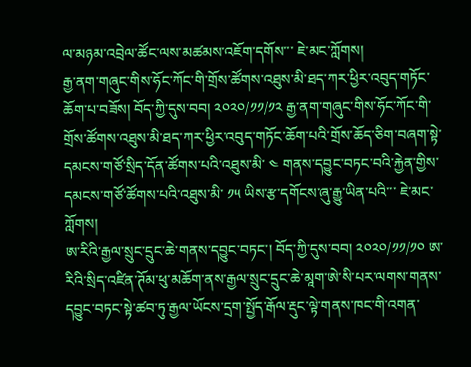ལ་མཉམ་འབྲེལ་ཚོང་ལས་མཚམས་འཇོག་དགོས་་་ ཇེ་མང་ཀློགས།
རྒྱ་ནག་གཞུང་གིས་ཧོང་ཀོང་གི་གྲོས་ཚོགས་འཐུས་མི་ཐད་ཀར་ཕྱིར་འབུད་གཏོང་ཆོག་པ་བཟོས། བོད་ཀྱི་དུས་བབ། ༢༠༢༠/༡༡/༡༢ རྒྱ་ནག་གཞུང་གིས་ཧོང་ཀོང་གི་གྲོས་ཚོགས་འཐུས་མི་ཐད་ཀར་ཕྱིར་འབུད་གཏོང་ཆོག་པའི་གྲོས་ཆོད་ཅིག་བཞག་སྟེ་དམངས་གཙོ་སྲིད་དོན་ཚོགས་པའི་འཐུས་མི་ ༤ གནས་དབྱུང་བཏང་བའི་རྐྱེན་གྱིས་དམངས་གཙོ་ཚོགས་པའི་འཐུས་མི་ ༡༥ ཡིས་རྩ་དགོངས་ཞུ་རྒྱུ་ཡིན་པའི་་་ ཇེ་མང་ཀློགས།
ཨ་རིའི་རྒྱལ་སྲུང་དྲུང་ཆེ་གནས་དབྱུང་བཏང་། བོད་ཀྱི་དུས་བབ། ༢༠༢༠/༡༡/༡༠ ཨ་རིའི་སྲིད་འཛིན་ཊོམ་ཕུ་མཆོག་ནས་རྒྱལ་སྲུང་དྲུང་ཆེ་མཱག་ཨེ་སི་པར་ལགས་གནས་དབྱུང་བཏང་སྟེ་ཚབ་ཏུ་རྒྱལ་ཡོངས་དྲག་སྤྱོད་རྒོལ་རྡུང་ལྟེ་གནས་ཁང་གི་འགན་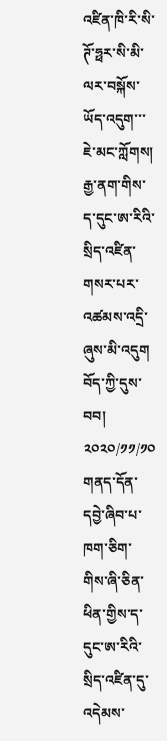འཛིན་ཁི་རི་སི་ཊོ་ཧྥར་སི་མི་ལར་བསྐོས་ཡོད་འདུག་་་ ཇེ་མང་ཀློགས།
རྒྱ་ནག་གིས་ད་དུང་ཨ་རིའི་སྲིད་འཛིན་གསར་པར་འཚམས་འདྲི་ཞུས་མི་འདུག བོད་ཀྱི་དུས་བབ། ༢༠༢༠/༡༡/༡༠ གནད་དོན་དབྱེ་ཞིབ་པ་ཁག་ཅིག་གིས་ཞི་ཅིན་ཕིན་གྱིས་ད་དུང་ཨ་རིའི་སྲིད་འཛིན་དུ་འདེམས་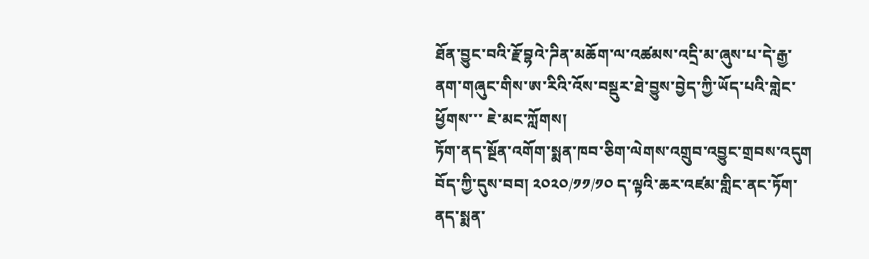ཐོན་བྱུང་བའི་རྗོ་བྷའེ་ཌིན་མཆོག་ལ་འཚམས་འདྲི་མ་ཞུས་པ་དེ་རྒྱ་ནག་གཞུང་གིས་ཨ་རིའི་འོས་བསྡུར་ཐེ་བྱུས་བྱེད་ཀྱི་ཡོད་པའི་གླེང་ཕྱོགས་་་ ཇེ་མང་ཀློགས།
ཏོག་ནད་སྔོན་འགོག་སྨན་ཁབ་ཅིག་ལེགས་འགྲུབ་འབྱུང་གྲབས་འདུག བོད་ཀྱི་དུས་བབ། ༢༠༢༠/༡༡/༡༠ ད་ལྟའི་ཆར་འཛམ་གླིང་ནང་ཏོག་ནད་སྨན་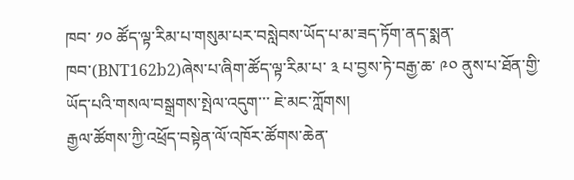ཁབ་ ༡༠ ཚོད་ལྟ་རིམ་པ་གསུམ་པར་བསླེབས་ཡོད་པ་མ་ཟད་ཏོག་ནད་སྨན་ཁབ་(BNT162b2)ཞེས་པ་ཞིག་ཚོད་ལྟ་རིམ་པ་ ༣ པ་བྱས་ཏེ་བརྒྱ་ཆ་ ༩༠ ནུས་པ་ཐོན་གྱི་ཡོད་པའི་གསལ་བསྒྲགས་སྤེལ་འདུག་་་ ཇེ་མང་ཀློགས།
རྒྱལ་ཚོགས་ཀྱི་འཕྲོད་བསྟེན་ལོ་འཁོར་ཚོགས་ཆེན་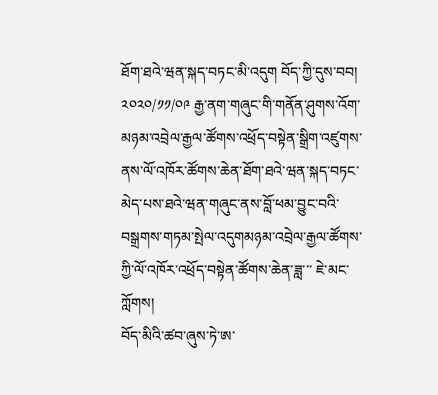ཐོག་ཐའེ་ཝན་སྐད་བཏང་མི་འདུག བོད་ཀྱི་དུས་བབ། ༢༠༢༠/༡༡/༠༩ རྒྱ་ནག་གཞུང་གི་གནོན་ཤུགས་འོག་མཉམ་འབྲེལ་རྒྱལ་ཚོགས་འཕྲོད་བསྟེན་སྒྲིག་འཛུགས་ནས་ལོ་འཁོར་ཚོགས་ཆེན་ཐོག་ཐའེ་ཝན་སྐད་བཏང་མེད་པས་ཐའེ་ཝན་གཞུང་ནས་བློ་ཕམ་བྱུང་བའི་བསྒྲགས་གཏམ་སྤེལ་འདུགམཉམ་འབྲེལ་རྒྱལ་ཚོགས་ཀྱི་ལོ་འཁོར་འཕྲོད་བསྟེན་ཚོགས་ཆེན་ཟླ་་་ ཇེ་མང་ཀློགས།
བོད་མིའི་ཚབ་ཞུས་ཏེ་ཨ་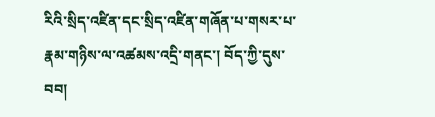རིའི་སྲིད་འཛིན་དང་སྲིད་འཛིན་གཞོན་པ་གསར་པ་རྣམ་གཉིས་ལ་འཚམས་འདྲི་གནང་། བོད་ཀྱི་དུས་བབ།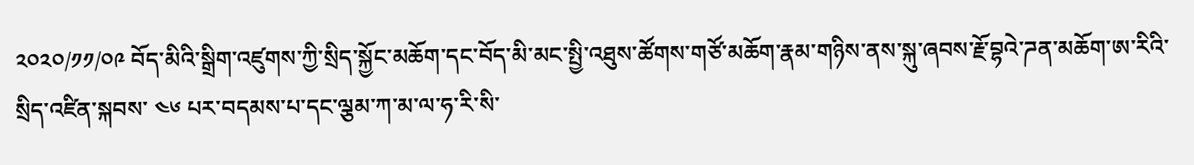༢༠༢༠/༡༡/༠༩ བོད་མིའི་སྒྲིག་འཛུགས་ཀྱི་སྲིད་སྐྱོང་མཆོག་དང་བོད་མི་མང་སྤྱི་འཐུས་ཚོགས་གཙོ་མཆོག་རྣམ་གཉིས་ནས་སྐུ་ཞབས་རྗོ་བྷའེ་ཌན་མཆོག་ཨ་རིའི་སྲིད་འཛིན་སྐབས་ ༤༦ པར་བདམས་པ་དང་ལྕམ་ཀ་མ་ལ་ཧ་རི་སི་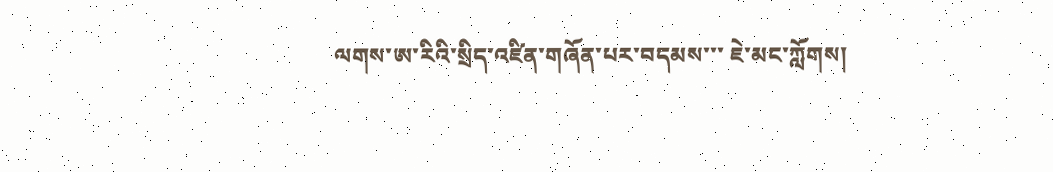ལགས་ཨ་རིའི་སྲིད་འཛིན་གཞོན་པར་བདམས་་་ ཇེ་མང་ཀློགས།